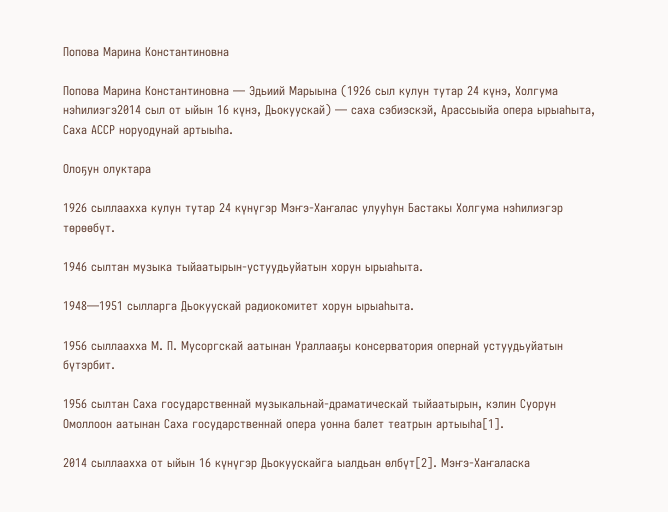Попова Марина Константиновна

Попова Марина Константиновна — Эдьиий Марыына (1926 сыл кулун тутар 24 күнэ, Холгума нэһилиэгэ2014 сыл от ыйын 16 күнэ, Дьокуускай) — саха сэбиэскэй, Арассыыйа опера ырыаһыта, Саха АССР норуодунай артыыһа.

Олоҕун олуктара

1926 сыллаахха кулун тутар 24 күнүгэр Мэҥэ-Хаҥалас улууһун Бастакы Холгума нэһилиэгэр төрөөбүт.

1946 сылтан музыка тыйаатырын-устуудьуйатын хорун ырыаhыта.

1948—1951 сылларга Дьокуускай радиокомитет хорун ырыаһыта.

1956 сыллаахха М. П. Мусоргскай аатынан Ураллааҕы консерватория опернай устуудьуйатын бүтэрбит.

1956 сылтан Саха государственнай музыкальнай-драматическай тыйаатырын, кэлин Суорун Омоллоон аатынан Саха государственнай опера уонна балет театрын артыыһа[1].

2014 сыллаахха от ыйын 16 күнүгэр Дьокуускайга ыалдьан өлбүт[2]. Мэҥэ-Хаҥаласка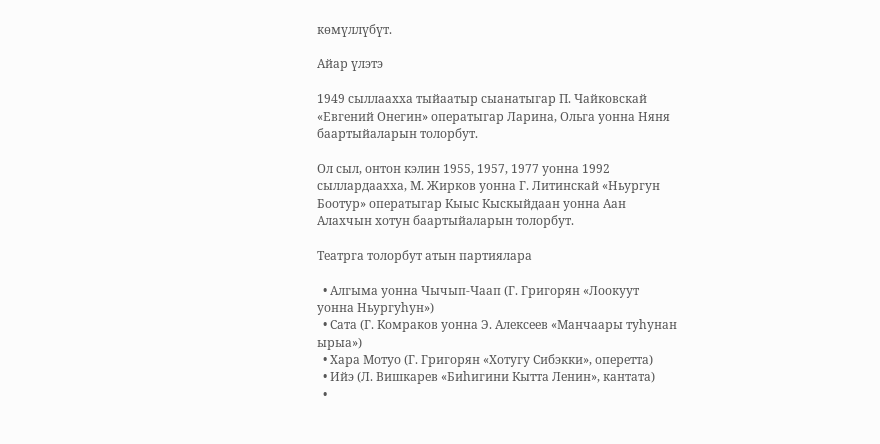көмүллүбүт.

Айар үлэтэ

1949 сыллаахха тыйаатыр сыанатыгар П. Чайковскай «Евгений Онегин» оператыгар Ларина, Ольга уонна Няня баартыйаларын толорбут.

Ол сыл, онтон кэлин 1955, 1957, 1977 уонна 1992 сыллардаахха, М. Жирков уонна Г. Литинскай «Ньургун Боотур» оператыгар Кыыс Кыскыйдаан уонна Аан Алахчын хотун баартыйаларын толорбут.

Театрга толорбут атын партиялара

  • Алгыма уонна Чычып-Чаап (Г. Григорян «Лоокуут уонна Ньургуһун»)
  • Сата (Г. Комраков уонна Э. Алексеев «Манчаары туһунан ырыа»)
  • Хара Мотуо (Г. Григорян «Хотугу Сибэкки», оперетта)
  • Ийэ (Л. Вишкарев «Биһигини Кытта Ленин», кантата)
  •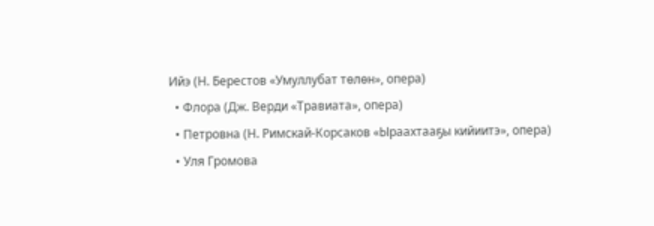Ийэ (Н. Берестов «Умуллубат төлөн», опера)
  • Флора (Дж. Верди «Травиата», опера)
  • Петровна (Н. Римскай-Корсаков «Ыраахтааҕы кийиитэ», опера)
  • Уля Громова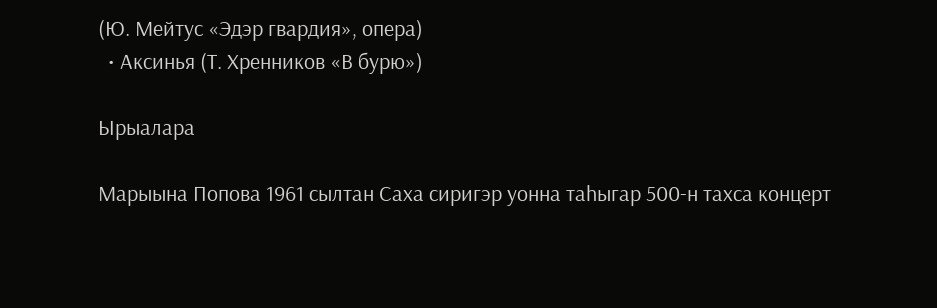(Ю. Мейтус «Эдэр гвардия», опера)
  • Аксинья (Т. Хренников «В бурю»)

Ырыалара

Марыына Попова 1961 сылтан Саха сиригэр уонна таһыгар 500-н тахса концерт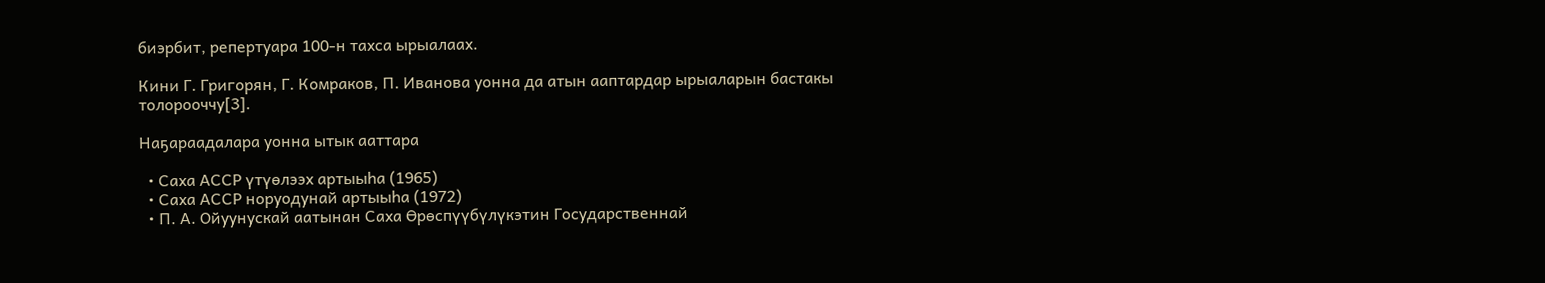биэрбит, репертуара 100-н тахса ырыалаах.

Кини Г. Григорян, Г. Комраков, П. Иванова уонна да атын ааптардар ырыаларын бастакы толорооччу[3].

Наҕараадалара уонна ытык ааттара

  • Саха АССР үтүөлээх артыыһа (1965)
  • Саха АССР норуодунай артыыһа (1972)
  • П. А. Ойуунускай аатынан Саха Өрөспүүбүлүкэтин Государственнай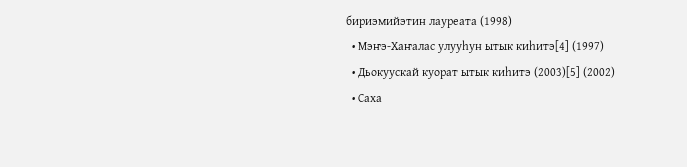бириэмийэтин лауреата (1998)
  • Мэҥэ-Хаҥалас улууһун ытык киһитэ[4] (1997)
  • Дьокуускай куорат ытык киһитэ (2003)[5] (2002)
  • Саха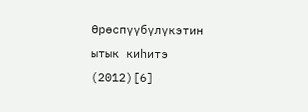Өрөспүүбүлүкэтин ытык киһитэ (2012)[6]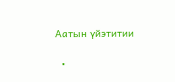Аатын үйэтитии

  •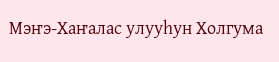Мэҥэ-Хаҥалас улууһун Холгума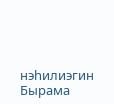нэһилиэгин Бырама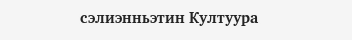сэлиэнньэтин Култуура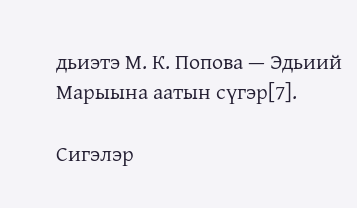дьиэтэ М. К. Попова — Эдьиий Марыына аатын сүгэр[7].

Сигэлэр